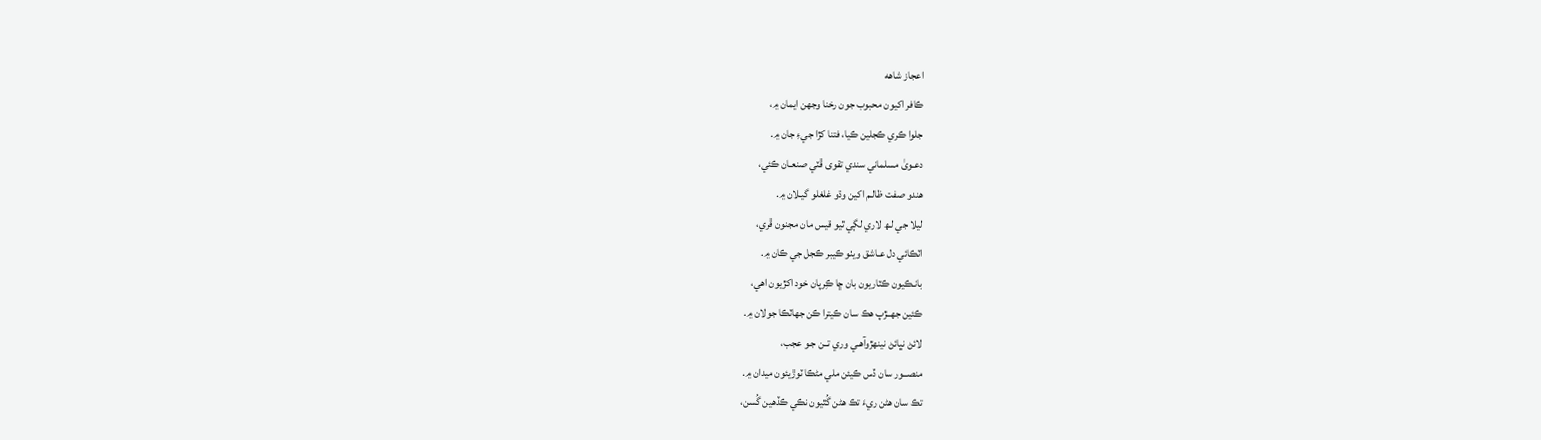اعجاز شاهه
ڪافر اکيون محبوب جون رخنا وجهن ايمان ۾،
جلوا ڪري ڪجلين ڪيا، فتنا کڙا جيءِ جان ۾.
دعـوىٰ مسلماني سندي تقوى ڦٽي صنعـان ڪئي،
هندو صفت ظالـم اکين وڌو غلغلو گيـلان ۾.
ليلا جي لـھ لاري لڳي ٿيو قيس مان مجنون ڦري،
اٽڪائي دل عـاشق ويٺو ڪيبر ڪجل جي ڪان ۾.
بانـڪيون ڪٽاريون بان ڇا ڪِرپان خود اکڙيون اهي،
ڪئين جهــڙپ هڪ سان ڪيترا ڪن جهاٽڪا جولان ۾.
لائڻ نڀائڻ نينهڙوآهـي وري تــن جـو عجب،
منصــور سان ڏس ڪيئن ملي مڻڪا ٽوڙيئون ميدان ۾.
تڪ سان هڻن ريءَ تڪ هڻن گُٿيون نڪي ڪڏهين گُسن،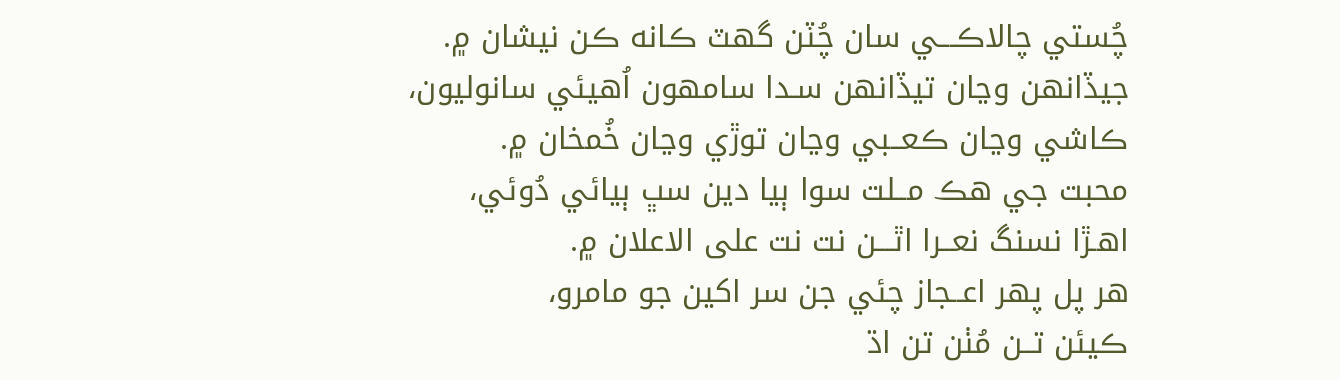چُستي چالاڪـــي سان چُٽن گهٽ ڪانه ڪن نيشان ۾.
جيڏانهن وڃان تيڏانهن سـدا سامهون اُهيئي سانوليون،
ڪاشي وڃان ڪعــبي وڃان توڙي وڃان خُمخان ۾.
محبت جي هڪ مــلت سوا ٻيا دين سڀ ٻيائي دُوئي،
اهـڙا نسنگ نعــرا اٿـــن نت نت على الاعلان ۾.
هر پل پهر اعــجاز چئي جن سر اکين جو مامرو،
ڪيئن تــن مُٺن تن اڌ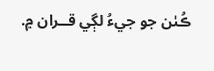ڪُٺن جو جيءُ لڳي قــران ۾.